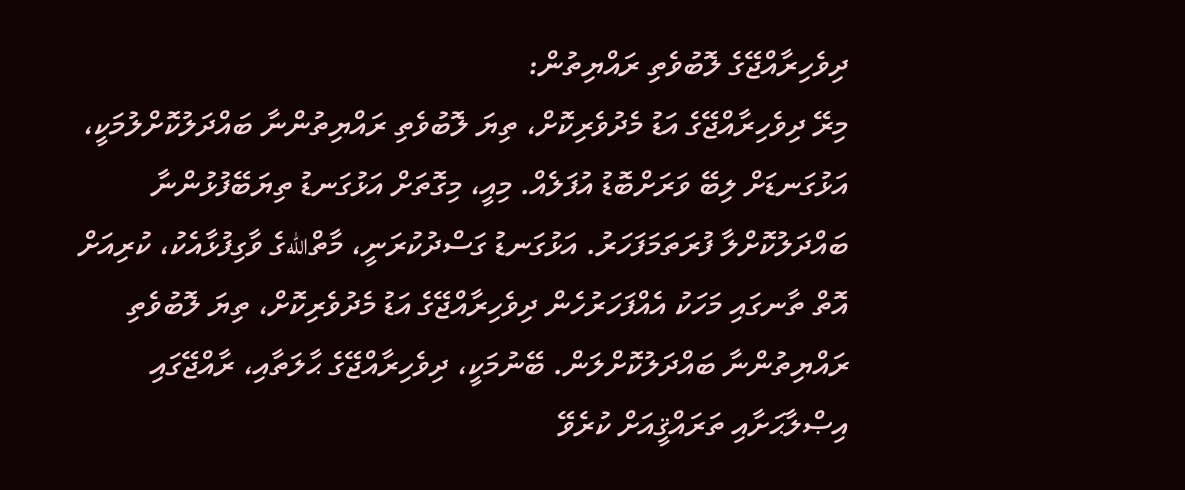ދިވެހިރާއްޖޭގެ ލޮބުވެތި ރައްޔިތުން:
މިރޭ ދިވެހިރާއްޖޭގެ އަޑު މެދުވެރިކޮށް، ތިޔަ ލޮބުވެތި ރައްޔިތުންނާ ބައްދަލުކޮށްލުމަކީ، އަޅުގަނޑަށް ލިބޭ ވަރަށްބޮޑު އުފަލެއް. މިއީ، މިގޮތަށް އަޅުގަނޑު ތިޔަބޭފުޅުންނާ ބައްދަލުކޮށްލާ ފުރަތަމަފަހަރު. އަޅުގަނޑު ގަސްދުކުރަނީ، މާތްاللهގެ ވާގިފުޅާއެކު، ކުރިއަށް އޮތް ތާނގައި މަހަކު އެއްފަހަރުހެން ދިވެހިރާއްޖޭގެ އަޑު މެދުވެރިކޮށް، ތިޔަ ލޮބުވެތި ރައްޔިތުންނާ ބައްދަލުކޮށްލަން. ބޭނުމަކީ، ދިވެހިރާއްޖޭގެ ޙާލަތާއި، ރާއްޖޭގައި އިޞްލާޙަށާއި ތަރައްޤީއަށް ކުރެވޭ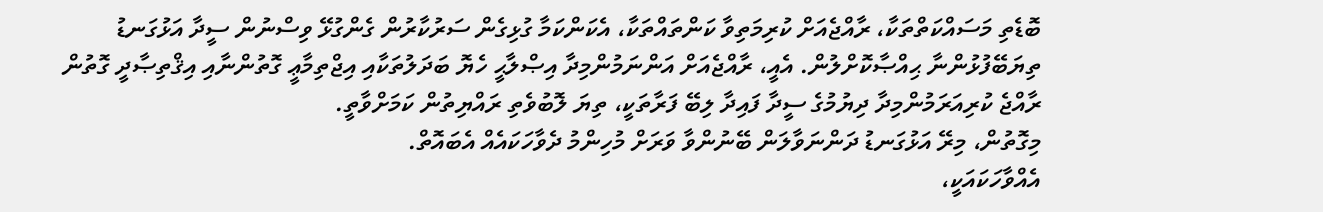ބޮޑެތި މަސައްކަތްތަކާ، ރާއްޖެއަށް ކުރިމަތިވާ ކަންތައްތަކާ، އެކަންކަމާ ގުޅިގެން ސަރުކާރުން ގެންގުޅޭ ވިސްނުން ސީދާ އަޅުގަނޑު ތިޔަބޭފުޅުންނާ ޙިއްޞާކޮށްލުން. އެއީ، ރާއްޖެއަށް އަންނަމުންމިދާ އިޞްލާޙީ ހެޔޮ ބަދަލުތަކާއި އިޖްތިމާޢީ ގޮތުންނާއި އިޤްތިޞާދީ ގޮތުން ރާއްޖެ ކުރިއަރަމުންމިދާ ދިޔުމުގެ ސީދާ ފައިދާ ލިބޭ ފަރާތަކީ، ތިޔަ ލޮބުވެތި ރައްޔިތުން ކަމަށްވާތީ.
މިގޮތުން، މިރޭ އަޅުގަނޑު ދަންނަވާލަން ބޭނުންވާ ވަރަށް މުހިންމު ދެވާހަކައެއް އެބައޮތް.
އެއްވާހަކައަކީ،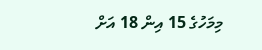މިމަހުގެ 15 އިން 18 އަށް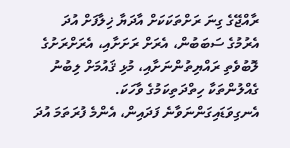ރާއްޖޭގެ ގިނަ ރަށްތަކަކަށް އާދަޔާ ޚިލާފަށް އުދަ އެރުމުގެ ސަބަބުން، އެރަށް ރަށަށާއި، އެރަށްރަށުގެ ލޮބުވެތި ރައްޔިތުންނަށާއި، މުޅި ޤައުމަށް ލިބުނު ގެއްލުންތަކާ ހިތްދަތިކަމުގެ ވާހަކަ.
އެނގިވަޑައިގަންނަވާނެ ފަދައިން، އެންމެ ފުރަތަމަ އުދަ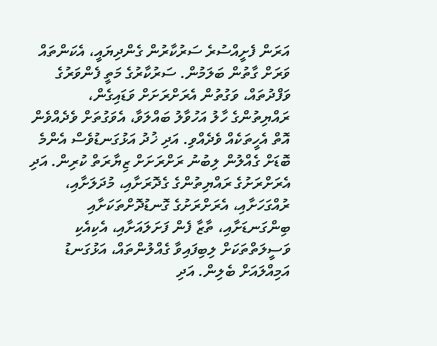އަރަން ފެށީއްސުރެ ސަރުކާރުން ގެންދިޔައީ، އެކަންތައް ވަރަށް ގާތުން ބަލަމުން. ސަރުކާރުގެ މަތީ ފެންވަރުގެ ވަފްދުތައް، ވަގުތުން އެރަށްރަށަށް ވަޑައިގެން، ރައްޔިތުންގެ ހާލު އަހުވާލު ބައްލަވާ، އެވަގުތަށް ވެދެއްވެން އޮތް އެހީތަކެއް ވެދެއްވި. އަދި ޚުދު އަޅުގަނޑުވެސް އެންމެ ބޮޑަށް ގެއްލުން ލިބުނު ރަށްރަށަށް ޒިޔާރަތް ކުރިން. އަދި އެރަށްރަށުގެ ރައްޔިތުންގެ ގެދޮރަށާއި، މުދަލަށާއި، ރުއްގަހަށާއި، އެރަށްރަށުގެ ގޮނޑުދޮށްތަކަށާއި ބިންގަނޑަށާއި، ތާޒާ ފެން ފަށަލައަށާއި، އެކިއެކި ވަސީލަތްތަކަށް ލިބިފައިވާ ގެއްލުންތައް، އަޅުގަނޑު އަމިއްލައަށް ބެލިން. އަދި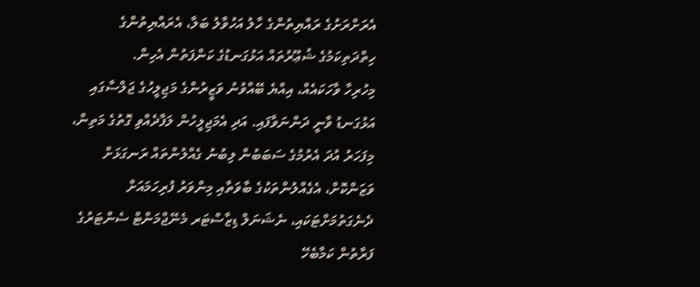އެރަށްރަށުގެ ރައްޔިތުންގެ ހާލު އަހުވާލު ބަލާ، އެރައްޔިތުންގެ ހިތްދަތިކަމުގެ ޝުޢޫރުތައް އަޅުގަނޑުގެ ކަންފަތުން އެހިން.
މިހުރިހާ ވާހަކައެއް، އިއްޔެ ބޭއްވުނު ވަޒީރުންގެ މަޖިލީހުގެ ޖަލްސާގައި އަޅުގަނޑު ވާނީ ދަންނަވާފައި. އަދި އެމަޖިލީހުން ލަފާދެއްވި ގޮތުގެ މަތިން، މިފަހަރު އުދަ އެރުމުގެ ސަބަބުން ލިބުނު ގެއްލުންތައް ރަނގަޅަށް ވަޒަންކޮށް، އެގެއްލުންތަކުގެ ބާވަތާއި މިންވަރު ފުރިހަމައަށް ދެނެގަތުމަށްޓަކައި، ނެޝަނަލް ޑިޒާސްޓަރ މެނޭޖްމަންޓް ސެންޓަރުގެ ފަރާތުން ކަމާބެހޭ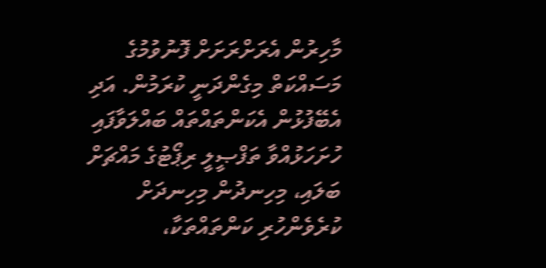މާހިރުން އެރަށްރަށަށް ފޮނުވުމުގެ މަސައްކަތް މިގެންދަނީ ކުރަމުން. އަދި އެބޭފުޅުން އެކަންތައްތައް ބައްލަވާފައި ހުށަހަޅުއްވާ ތަފްޞީލީ ރިޕޯޓުގެ މައްޗަށް ބަލައި، މިހިނދުން މިހިނދަށް ކުރެވެންހުރި ކަންތައްތަކާ،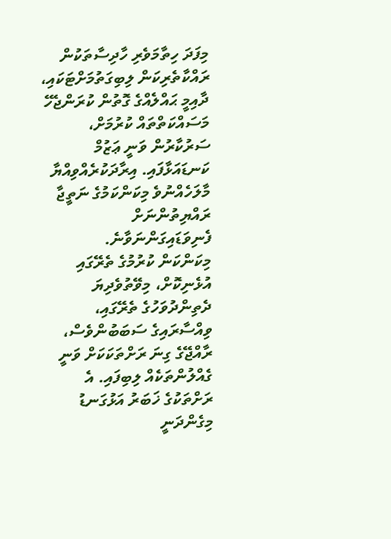މިފަދަ ހިތާމަވެރި ހާދިސާތަކުން ރައްކާތެރިކަން ލިބިގަތުމަށްޓަކައި، ދާއިމީ ޙައްލެއްގެ ގޮތުން ކުރަންޖެހޭ މަސައްކަތްތައް ކުރުމަށް، ސަރުކާރުން ވަނީ ޢަޒުމް ކަނޑައަޅާފައި. އިރާދަކުރެއްވިއްޔާ މާލަހެއްނުވެ މިކަންކަމުގެ ނަތީޖާ ރައްޔިތުންނަށް ފެނިވަޑައިގަންނަވާނެ.
މިކަންކަން ކުރުމުގެ ތެރޭގައި އުޅެނިކޮށް، މިވޭތުވެދިޔަ ދެތިންދުވަހުގެ ތެރޭގައި، ވިއްސާރައިގެ ސަބަބުންވެސް، ރާއްޖޭގެ ގިނަ ރަށްތަކަކަށް ވަނީ ގެއްލުންތަކެއް ލިބިފައި. އެ ރަށްތަކުގެ ޚަބަރު އަޅުގަނޑު މިގެންދަނީ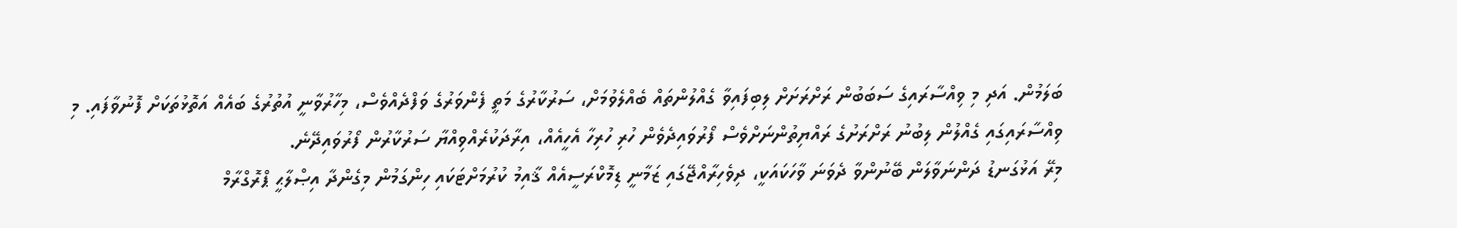ބަލަމުން. އަދި މި ވިއްސާރައިގެ ސަބަބުން ރަށްރަށަށް ލިބިފައިވާ ގެއްލުންތައް ބެއްލެވުމަށް، ސަރުކާރުގެ މަތީ ފެންވަރުގެ ވަފްދެއްވެސް، މިހާރުވާނީ އުތުރުގެ ބައެއް އަތޮޅުތަކަށް ފޮނުވާފައި. މި ވިއްސާރައިގައި ގެއްލުން ލިބުނު ރަށްރަށުގެ ރައްޔިތުންނަށްވެސް ފޯރުވައިދެވެން ހުރި ހުރިހާ އެހީއެއް، އިރާދަކުރެއްވިއްޔާ ސަރުކާރުން ފޯރުވައިދޭނެ.
މިރޭ އަޅުގަނޑު ދަންނަވާލަން ބޭނުންވާ ދެވަނަ ވާހަކައަކީ، ދިވެހިރާއްޖޭގައި ޒަމާނީ ޑިމޮކްރަސީއެއް ޤާއިމު ކުރުމަށްޓަކައި ހިންގަމުން މިގެންދާ އިޞްލާޙީ ޕްރޮގްރާމް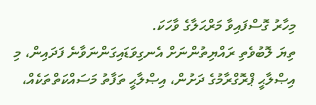މިހާރު ގޮސްފައިވާ މަރްޙަލާގެ ވާހަކަ.
ތިޔަ ލޮބުވެތި ރައްޔިތުންނަށް އެނގިވަޑައިގަންނަވާނެ ފަދައިން، މި އިޞްލާޙީ ޕްރޮގްރާމުގެ ދަށުން، އިޞްލާޙީ ތަފާތު މަސައްކަތްތަކެއް،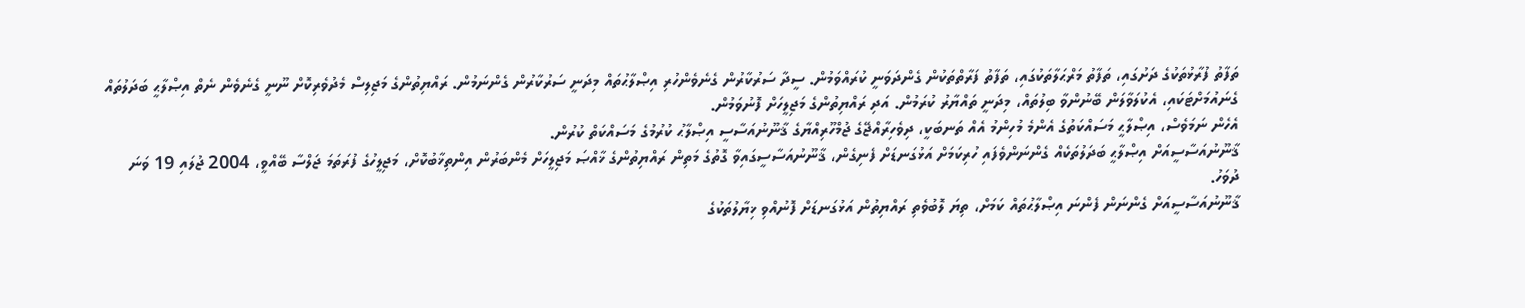ތަފާތު ފުރާޅުތަކުގެ ދަށުގައި، ތަފާތު މަރްޙަލާތަކުގައި، ތަފާތު ފަރާތްތަކުން ގެންދަވަނީ ކުރައްވަމުން. ސީދާ ސަރުކާރުން ގެނެވެންހުރި އިޞްލާޙުތައް މިދަނީ ސަރުކާރުން ގެންނަމުން. ރައްޔިތުންގެ މަޖިލިސް މެދުވެރިކޮށް ނޫނީ ގެނެވެން ނެތް އިޞްލާޙީ ބަދަލުތައް ގެނައުމަށްޓަކައި، އެކުލަވާލަން ބޭނުންވާ ބިލުތައް، މިދަނީ ތައްޔާރު ކުރަމުން. އަދި ރައްޔިތުންގެ މަޖިލީހަށް ފޮނުވަމުން.
އެހެން ނަމަވެސް، އިޞްލާޙީ މަސައްކަތުގެ އެންމެ މުހިންމު އެއް ތަނބަކީ، ދިވެހިރާއްޖޭގެ ޖުމްހޫރިއްޔާގެ ޤާނޫނުއަސާސީ އިޞްލާޙު ކުރުމުގެ މަސައްކަތް ކުރުން.
ޤާނޫނުއަސާސީއަށް އިޞްލާޙީ ބަދަލުތަކެއް ގެންނަންވެފައި ހުރިކަމަށް އަޅުގަނޑަށް ފެނިގެން، ޤާނޫނުއަސާސީގައިވާ ގޮތުގެ މަތިން ރައްޔިތުންގެ ޚާއްޞަ މަޖިލީހަށް މެންބަރުން އިންތިޚާބުކޮށް، މަޖިލީހުގެ ފުރަތަމަ ޖަލްސާ ބޭއްވީ، 2004 ޖުލައި 19 ވަނަ ދުވަހު.
ޤާނޫނުއަސާސީއަށް ގެންނަން ފެންނަ އިޞްލާޙުތައް ކަމަށް، ތިޔަ ލޮބުވެތި ރައްޔިތުން އަޅުގަނޑަށް ފޮނުއްވި ޚިޔާލުތަކުގެ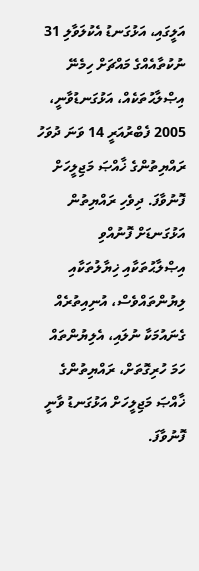އަލީގައި، އަޅުގަނޑު އެކުލަވާލި 31 ނުކުތާއެއްގެ މައްޗަށް ހިމެނޭ އިޞްލާޙުތަކެއް، އަޅުގަނޑުވާނީ، 2005 ފެބްރުއަރީ 14 ވަނަ ދުވަހު ރައްޔިތުންގެ ޚާއްޞަ މަޖިލީހަށް ފޮނުވާފަ. ދިވެހި ރައްޔިތުން އަޅުގަނޑަށް ފޮނުއްވި އިޞްލާޙުތަކާއި ޚިޔާލުތަކާއި ލިޔުންތައްވެސް، އުނިއިތުރެއް ގެނައުމަކާ ނުލައި، އެލިޔުންތައް ހަމަ ހުރިގޮތަށް، ރައްޔިތުންގެ ޚާއްޞަ މަޖިލީހަށް އަޅުގަނޑު ވާނީ ފޮނުވާފަ.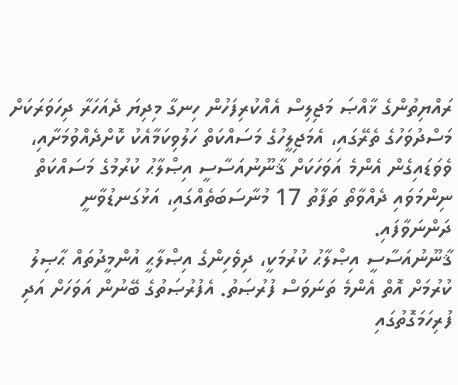ރައްޔިތުންގެ ޚާއްޞަ މަޖިލިސް އެއްކުރިފަހުން ހިނގާ މިދިޔަ ދެއަހަރާ ދިހަވަރަކަށް މަސްދުވަހުގެ ތެރޭގައި، އެމަޖިލީހުގެ މަސައްކަތް ހަލުވިކަމާއެކު ކޮށްދެއްވުމަށާއި، ވެވަޑައިގެން އެންމެ އަވަހަކަށް ޤާނޫނުއަސާސީ އިޞްލާޙު ކުރުމުގެ މަސައްކަތް ނިންމަވައި ދެއްވާތޯ ތަފާތު 17 މުނާސަބަތެއްގައި، އަޅުގަނޑުވާނީ ދަންނަވާފައި.
ޤާނޫނުއަސާސީ އިޞްލާޙު ކުރުމަކީ، ދިވެހިންގެ އިޞްލާޙީ އުންމީދުތައް ޙާޞިލު ކުރުމަށް އޮތް އެންމެ ތަނަވަސް ފުރުޞަތު. އެފުރުޞަތުގެ ބޭނުން އަވަހަށް އަދި ފުރިހަމަގޮތުގައި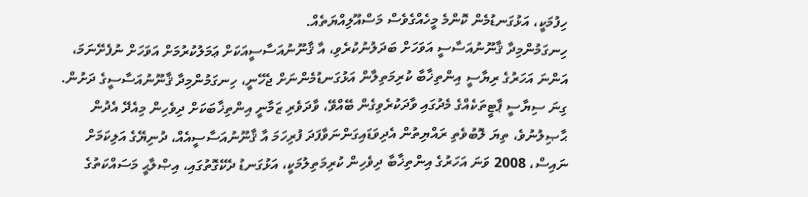ހިފުމަކީ، އަޅުގަނޑުމެން ކޮންމެ މީހެއްގެވެސް މަސްއޫލިއްޔަތެއް.
ހިނގަމުންމިދާ ޤާނޫނުއަސާސީ އަވަހަށް ބަދަލުނުކުރެވި، އާ ޤާނޫނުއަސާސީއަކަށް ޢަމަލުކުރުމަށް އަވަހަށް ނުފެށޭނަމަ، އަންނަ އަހަރުގެ ރިޔާސީ އިންތިޚާބާ ކުރިމަތިލާން އަޅުގަނޑުމެންނަށް ޖެހޭނީ، ހިނގަމުންމިދާ ޤާނޫނުއަސާސީގެ ދަށުން. ގިނަ ސިޔާސީ ޕާޓީތަކެއްގެ މެދުގައި ވާދަކުރެވިގެން ބޭއްވޭ، ވާދަވެރި ޒަމާނީ އިންތިޚާބަކަށް ދިވެހިން މިއެދޭ އެދުން ޙާޞިލުނުވެ، ތިޔަ ލޮބުވެތި ރައްޔިތުން އެދިވަޑައިގަންނަވާފަދަ ފުރިހަމަ އާ ޤާނޫނުއަސާސީއެއް، ދުނިޔޭގެ އަލިކަމަށް ނައިސް، 2008 ވަނަ އަހަރުގެ އިންތިޚާބާ ދިވެހިން ކުރިމަތިލުމަކީ، އަޅުގަނޑު ދެކޭގޮތުގައި، އިޞްލާޙީ މަސައްކަތުގެ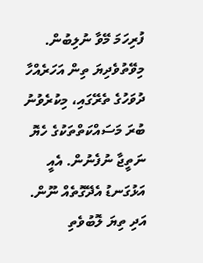ފުރިހަމަ މޭވާ ނުލިބުން. މިވޭތުވެދިޔަ ތިން އަހަރެއްހާ ދުވަހުގެ ތެރޭގައި، މިކުރެވުނު ބުރަ މަސައްކަތްތަކުގެ ހެޔޮ ނަތީޖާ ނުފެނުން. އެއީ އަޅުގަނޑު އެދޭގޮތެއް ނޫން. އަދި ތިޔަ ލޮބުވެތި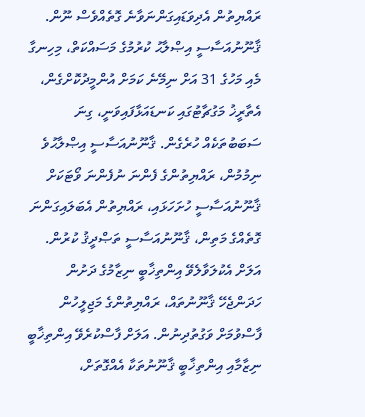ރައްޔިތުން އެދިވަޑައިގަންނަވާނެ ގޮތެއްވެސް ނޫން.
ޤާނޫނުއަސާސީ އިޞްލާޙު ކުރުމުގެ މަސައްކަތް، މިހިނގާ މެއި މަހުގެ 31 އަށް ނިމޭނެ ކަމަށް އުންމީދުކޮށްގެން، އެތާރީޚު މަގުޗާޓުގައި ކަނޑައަޅާފައިވަނީ، ގިނަ ސަބަބުތަކެއް ހުރެގެން. ޤާނޫނުއަސާސީ އިޞްލާޙުވެ ނިމުމުން، ރައްޔިތުންގެ ފެންނަ ނުފެންނަ ވޯޓަކަށް ޤާނޫނުއަސާސީ ހުށަހަޅައި، ރައްޔިތުން އެބަލައިގަންނަ ގޮތެއްގެ މަތިން، ޤާނޫނުއަސާސީ ތަޞްދީޤު ކުރުން. އަލަށް އެކުލަވާލެވޭ އިންތިޚާބީ ނިޒާމުގެ ދަށުން ހަދަންޖެހޭ ޤާނޫނުތައް، ރައްޔިތުންގެ މަޖިލީހުން ފާސްވުމަށް ވަގުތުދިނުން. އަލަށް ފާސްކުރެވޭ އިންތިޚާބީ ނިޒާމާއި އިންތިޚާބީ ޤާނޫނުތަކާ އެއްގޮތަށް،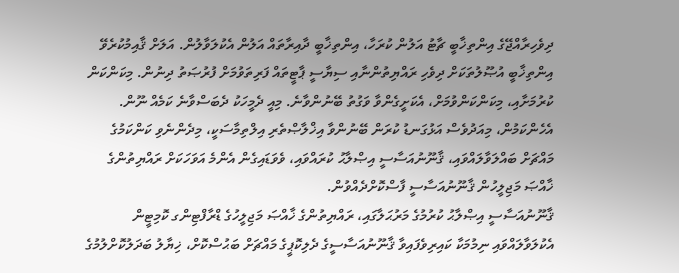ދިވެހިރާއްޖޭގެ އިންތިޚާބީ ޗާޓު އަލުން ކުރަހާ، އިންތިޚާބީ ދާއިރާތައް އަލުން އެކުލަވާލުން. އަލަށް ޤާއިމުކުރެވޭ އިންތިޚާބީ އުޞޫލުތަކަށް ދިވެހި ރައްޔިތުންނާއި ސިޔާސީ ޕާޓީތައް ފަރިތަވުމަށް ފުރުޞަތު ދިނުން. މިކަންކަން ކުރުމަށާއި، މިކަންކަންވުމަށް، އެކަށީގެންވާ ވަގުތު ބޭނުންވާނެ. މިއީ ދެމީހަކު ދެބަސްވާނެ ކަމެއް ނޫން.
އެހެންކަމުން، މިއަދުވެސް އަޅުގަނޑު ކުރަން ބޭނުންވާ އިޚްލާޞްތެރި އިލްތިމާސަކީ، މިދެންނެވި ކަންކަމުގެ މައްޗަށް ބައްލަވާލައްވައި، ޤާނޫނުއަސާސީ އިޞްލާޙު ކުރައްވައި، ވެވަޑައިގެން އެންމެ އަވަހަކަށް ރައްޔިތުންގެ ޚާއްޞަ މަޖިލީހުން ޤާނޫނުއަސާސީ ފާސްކޮށްދެއްވުން.
ޤާނޫނުއަސާސީ އިޞްލާޙު ކުރުމުގެ މަރުޙަލާގައި، ރައްޔިތުންގެ ޚާއްޞަ މަޖިލީހުގެ ޑްރާފްޓިންގ ކޮމިޓީން އެކުލަވާލައްވައި ނިމުމަކާ ކައިރިވެފައިވާ ޤާނޫނުއަސާސީގެ ދެލިކޮޕީގެ މައްޗަށް ބަޙުސްކޮށް، ޚިޔާލު ބަދަލުކޮށްލުމުގެ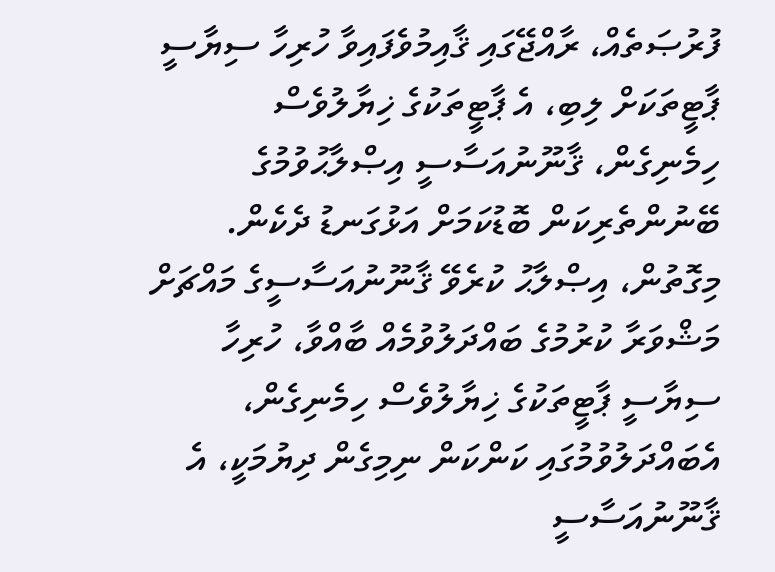ފުރުޞަތެއް، ރާއްޖޭގައި ޤާއިމުވެފައިވާ ހުރިހާ ސިޔާސީ ޕާޓީތަކަށް ލިބި، އެ ޕާޓީތަކުގެ ޚިޔާލުވެސް ހިމެނިގެން، ޤާނޫނުއަސާސީ އިޞްލާޙުވުމުގެ ބޭނުންތެރިކަން ބޮޑުކަމަށް އަޅުގަނޑު ދެކެން. މިގޮތުން، އިޞްލާޙު ކުރެވޭ ޤާނޫނުއަސާސީގެ މައްޗަށް މަޝްވަރާ ކުރުމުގެ ބައްދަލުވުމެއް ބާއްވާ، ހުރިހާ ސިޔާސީ ޕާޓީތަކުގެ ޚިޔާލުވެސް ހިމެނިގެން، އެބައްދަލުވުމުގައި ކަންކަން ނިމިގެން ދިޔުމަކީ، އެ ޤާނޫނުއަސާސީ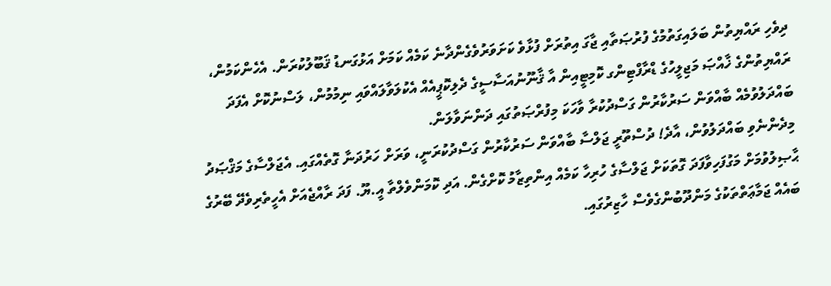ދިވެހި ރައްޔިތުން ބަލައިގަތުމުގެ ފުރުޞަތާއި ޖާގަ އިތުރަށް ފުޅާވެ ކަށަވަރުވެގެންދާނެ ކަމެއް ކަމަށް އަޅުގަނޑު ޤަބޫލުކުރަން. އެހެންކަމުން، ރައްޔިތުންގެ ޚާއްޞަ މަޖިލީހުގެ ޑްރާފްޓިންގ ކޮމިޓީއިން އާ ޤާނޫނުއަސާސީގެ ދެލިކޮޕީއެއް އެކުލަވާލައްވައި ނިމުމުން، ލަސްނުކޮށް އެފަދަ ބައްދަލުވުމެއް ބާއްވަން ސަރުކާރުން ގަސްދުކުރާ ވާހަކަ މިފުރްޞަތުގައި ދަންނަވާލަން.
މިދެންނެވި ބައްދަލުވުން، އާދެ! ދުސްތޫރީ ޖަލްސާ ބާއްވަން ސަރުކާރުން ގަސްދުކުރަނީ، ވަރަށް ހަރުދަނާ ގޮތެއްގައި. އެޖަލްސާގެ މަޤްޞަދު ޙާޞިލުވުމަށް މަގުފަހިވާފަދަ ގޮތަކަށް ޖަލްސާގެ ހުރިހާ ކަމެއް އިންތިޒާމު ކޮށްގެން. އަދި ކޮމަންވެލްތާ އީ.ޔޫ. ފަދަ ރާއްޖެއަށް އެހީތެރިވެދޭ ބޭރުގެ ބައެއް ޖަމާޢަތްތަކުގެ މަންދޫބުންގެވެސް ހާޒިރުގައި.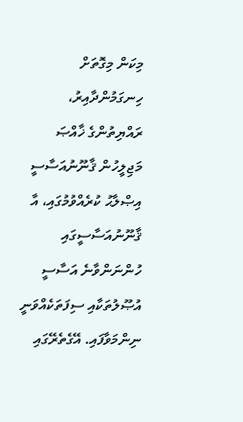މިކަން މިގޮތަށް ހިނގަމުންދާއިރު، ރައްޔިތުންގެ ޚާއްޞަ މަޖިލީހުން ޤާނޫނުއަސާސީ އިޞްލާޙު ކުރެއްވުމުގައި، އާ ޤާނޫނުއަސާސީގައި ހުންނަންވާނެ އަސާސީ އުޞޫލުތަކާއި ސިފަތަކެއްވަނީ ނިންމަވާފައި. އޭގެތެރޭގައި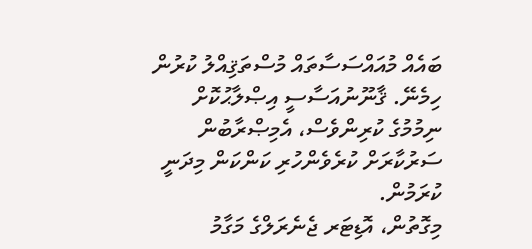ބައެއް މުއައްސަސާތައް މުސްތަޤިއްލު ކުރުން ހިމެނޭ. ޤާނޫނުއަސާސީ އިޞްލާޙުކޮށް ނިމުމުގެ ކުރިންވެސް، އެމިޞްރާބުން ސަރުކާރަށް ކުރެވެންހުރި ކަންކަން މިދަނީ ކުރަމުން.
މިގޮތުން، އޮޑިޓަރ ޖެނެރަލްގެ މަގާމު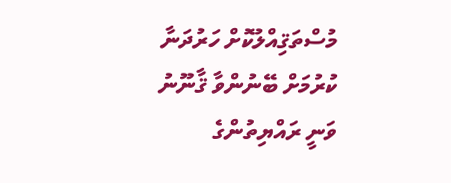މުސްތަޤިއްލުކޮށް ހަރުދަނާ ކުރުމަށް ބޭނުންވާ ޤާނޫނު ވަނީ ރައްޔިތުންގެ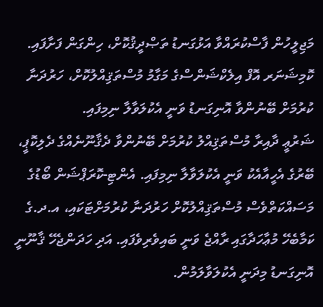މަޖިލީހުން ފާސްކުރައްވާ އަޅުގަނޑު ތަޞްދީޤުކޮށް، ހިންގަން ފަށާފައި. ކޮމިޝަނަރ އޮފް އިލެކްޝަންސްގެ މަގާމު މުސްތަޤިއްލުކޮށް، ހަރުދަނާ ކުރުމަށް ބޭނުންވާ އޮނިގަނޑު ވަނީ އެކުލަވާލާ ނިމިފައި.
ޝަރުޢީ ދާއިރާ މުސްތަޤިއްލު ކުރުމަށް ބޭނުންވާ ދެޤާނޫނެއްގެ ދެލިކޮޕީ، ބޭރުގެ އެހީއާއެކު ވަނީ އެކުލަވާލާ ނިމިފައި. އެންޓި-ކޮރަޕްޝަން ބޯޑުގެ މަސައްކަތްވެސް މުސްތަޤިއްލުކޮށް ހަރުދަނާ ކުރުމަށްޓަކައި، އ.ދ.ގެ ކަމާބެހޭ މުޢާހަދާގައި ރާއްޖެ ވަނީ ބައިވެރިވެފައި. އަދި ހަދަންޖެހޭ ޤާނޫނީ އޮނިގަނޑު މިދަނީ އެކުލަވާލަމުން.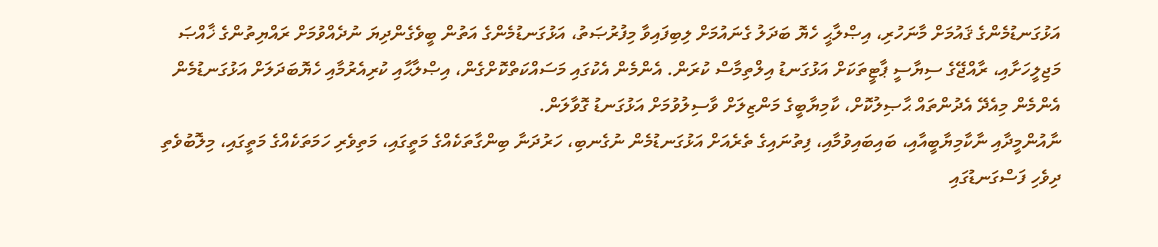އަޅުގަނޑުމެންގެ ޤައުމަށް މާނަހުރި، އިޞްލާޙީ ހެޔޮ ބަދަލު ގެނައުމަށް ލިބިފައިވާ މިފުރުޞަތު، އަޅުގަނޑުމެންގެ އަތުން ބީވެގެންދިޔަ ނުދެއްވުމަށް ރައްޔިތުންގެ ޚާއްޞަ މަޖިލީހަށާއި، ރާއްޖޭގެ ސިޔާސީ ޕާޓީތަކަށް އަޅުގަނޑު އިލްތިމާސް ކުރަން. އެންމެން އެކުގައި މަސައްކަތްކޮށްގެން، އިޞްލާޙާއި ކުރިއެރުމާއި ހެޔޮބަދަލަށް އަޅުގަނޑުމެން އެންމެން މިއެދޭ އެދުންތައް ޙާޞިލުކޮށް، ކާމިޔާބީގެ މަންޒިލަށް ވާސިލުވުމަށް އަޅުގަނޑު ގޮވާލަން.
ނާއުންމީދާއި ނާކާމިޔާބީއާއި، ބައިބައިވުމާއި، ފިތުނައިގެ ތެރެއަށް އަޅުގަނޑުމެން ނުގެނބި، ހަރުދަނާ ބިންގާތަކެއްގެ މަތީގައި، މަތިވެރި ހަމަތަކެއްގެ މަތީގައި، މިލޮބުވެތި ދިވެހި ފަސްގަނޑުގައި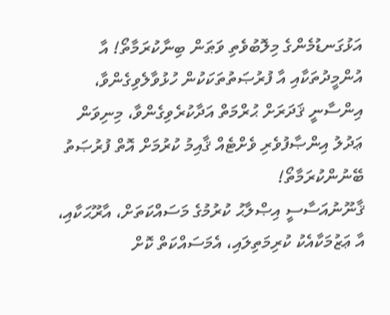އަޅުގަނޑުމެންގެ މިލޮބުވެތި ވަޠަން ބިނާކުރަމާތޯ! އާ އުންމީދުތަކާއި އާ ފުރުޞަތުތަކަކުން ހުޅުވާލެވިގެންވާ، އިންސާނީ ޤަދަރަށް ޙުރްމަތް އަދާކުރެވިގެންވާ، މިނިވަން ޢަދުލު އިންޞާފުވެރި ވެށްޓެއް ޤާއިމު ކުރުމަށް އޮތް ފުރުޞަތު ބޭނުންކުރަމާތޯ!
ޤާނޫނުއަސާސީ އިޞްލާޙު ކުރުމުގެ މަސައްކަތަށް، އާރޫޙަކާއި، އާ ޢަޒުމަކާއެކު ކުރިމަތިލައި، އެމަސައްކަތް ކޮށް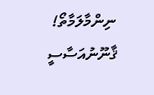ނިންމާލަމާތޯ! ޤާނޫނުއަސާސީ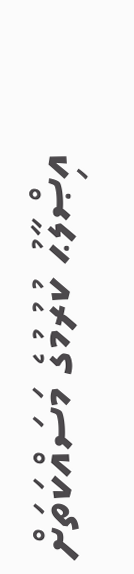އިޞްލާޙު ކުރުމުގެ މަސައްކަތަށް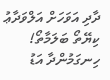ދާދި އަވަހަށް އަލްވަދާޢު ކިޔޭތޯ ބަލަމާތޯ! ހިނގަމުންދާ އަޑު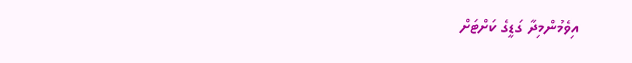އިވެމުންމިދާ ގަޑީގެ ކަށްޓަށް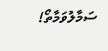ސަމާލުވަމާތޯ!